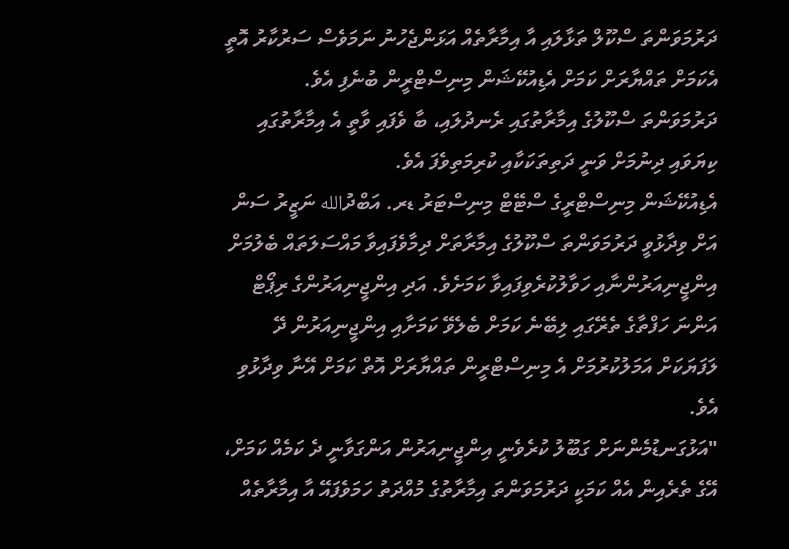ދަރުމަވަންތަ ސްކޫލް ތަޅާލައި އާ އިމާރާތެއް އަޅަންޖެހުނު ނަމަވެސް ސަރުކާރު އޮތީ އެކަމަށް ތައްޔާރަށް ކަމަށް އެޑިއުކޭޝަން މިނިސްޓްރީން ބުނެފި އެވެ.
ދަރުމަވަންތަ ސްކޫލުގެ އިމާރާތުގައި ރެނދުލައި، ބާ ވެފައި ވާތީ އެ އިމާރާތުގައި ކިޔަވައި ދިނުމަށް ވަނީ ދަތިތަކަކާއި ކުރިމަތިވެފަ އެވެ.
އެޑިއުކޭޝަން މިނިސްޓްރީގެ ސްޓޭޓް މިނިސްޓަރު ޑރ. އަބްދުالله ނަޒީރު ސަން އަށް ވިދާޅުވީ ދަރުމަވަންތަ ސްކޫލުގެ އިމާރާތަށް ދިމާވެފައިވާ މައްސަލަތައް ބެލުމަށް އިންޖީނިއަރުންނާއި ހަވާލުކުރެވިފައިވާ ކަމަށެވެ. އަދި އިންޖީނިއަރުންގެ ރިޕޯޓް އަންނަ ހަފްތާގެ ތެރޭގައި ލިބޭނެ ކަމަށް ބެލެވޭ ކަމަށާއި އިންޖީނިއަރުން ދޭ ލަފަޔަކަށް އަމަލުކުރުމަށް އެ މިނިސްޓްރީން ތައްޔާރަށް އޮތް ކަމަށް އޭނާ ވިދާޅުވި އެވެ.
"އަޅުގަނޑުމެންނަށް ގަބޫލު ކުރެވެނީ އިންޖީނިއަރުން އަންގަވާނީ ދެ ކަމެއް ކަމަށް، އޭގެ ތެރެއިން އެއް ކަމަކީ ދަރުމަވަންތަ އިމާރާތުގެ މުއްދަތު ހަމަވެފައޭ އާ އިމާރާތެއް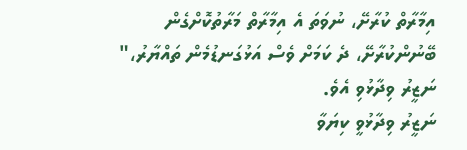އިމާރާތް ކުރާށޭ، ނުވަތަ އެ އިމާރާތް މަރާތުކޮށްގެން ބޭނުންކުރާށޭ، ދެ ކަމަށް ވެސް އަޅުގަނޑުމެން ތައްޔާރު،" ނަޒީރު ވިދާޅުވި އެވެ.
ނަޒީރު ވިދާޅުވީ ކިޔަވާ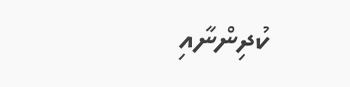ކުދިންނާއި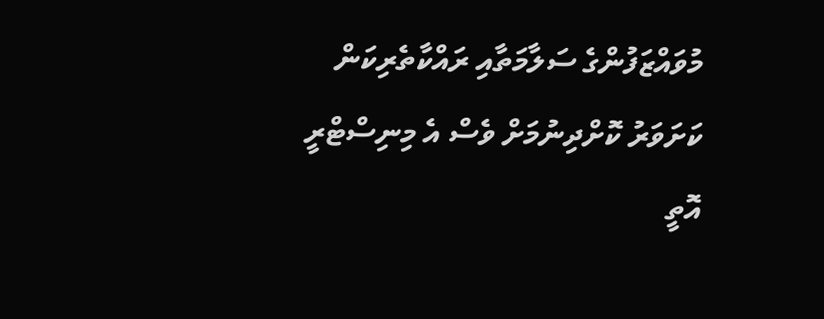މުވައްޒަފުންގެ ސަލާމަތާއި ރައްކާތެރިކަން ކަށަވަރު ކޮށްދިނުމަށް ވެސް އެ މިނިސްޓްރީ އޮތީ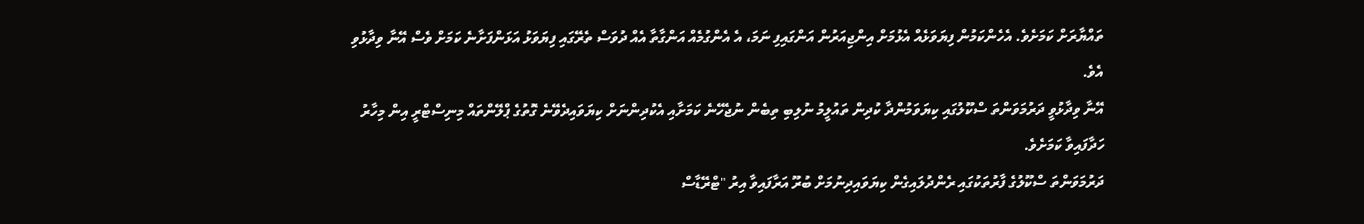ތައްޔާރަށް ކަމަށެވެ. އެހެންކަމުން ފިޔަވަޅެއް އެޅުމަށް އިންޖިއަރުން އަންގައިފި ނަމަ، އެ އެންގުމެއް އަންގާތާ އެއް ދުވަސް ތެރޭގައި ފިޔަވަޅު އަޅަންފަށާނެ ކަމަށް ވެސް އޭނާ ވިދާޅުވި އެވެ.
އޭނާ ވިދާޅުވީ ދަރުމަވަންތަ ސްކޫލުގައި ކިޔަވަމުންދާ ކުދިން ތައުލީމު ނުލިބި ތިބެން ނުޖެހޭނެ ކަމަށާއި އެކުދިންނަށް ކިޔަވައިދެވޭނެ ގޮތުގެ ޕްލޭންތައް މިނިސްޓްރީ އިން މިހާރު ހަދާފައިވާ ކަމަށެވެ.
ދަރުމަވަންތަ ސްކޫލުގެ ފާރުތަކުގައި ރެންދުލައިގެން ކިޔަވައިދިނުމަށް ބުރޫ އަރާފައިވާ އިރު "ޓްރޭޑާސް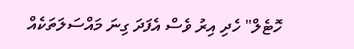ހޮޓެލް" ހެދި އިރު ވެސް އެފަދަ ގިނަ މައްސަލަތަކެއް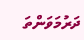ދަރުމަވަންތަ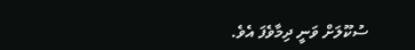ސުކޫލަށް ވަނީ ދިމާވެފަ އެވެ.